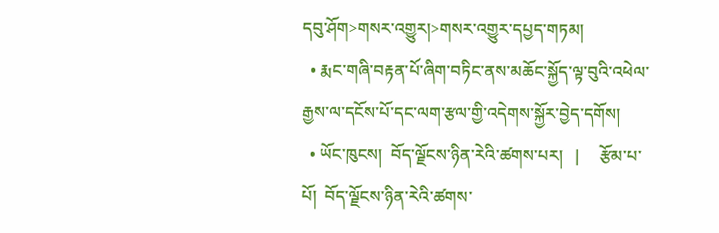དབུ་ཤོག>གསར་འགྱུར།>གསར་འགྱུར་དཔྱད་གཏམ།
  • རྨང་གཞི་བརྟན་པོ་ཞིག་བཏིང་ནས་མཆོང་སྐྱོད་ལྟ་བུའི་འཕེལ་རྒྱས་ལ་དངོས་པོ་དང་ལག་རྩལ་གྱི་འདེགས་སྐྱོར་བྱེད་དགོས།
  • ཡོང་ཁུངས།  བོད་ལྗོངས་ཉིན་རེའི་ཚགས་པར།   |     རྩོམ་པ་པོ།  བོད་ལྗོངས་ཉིན་རེའི་ཚགས་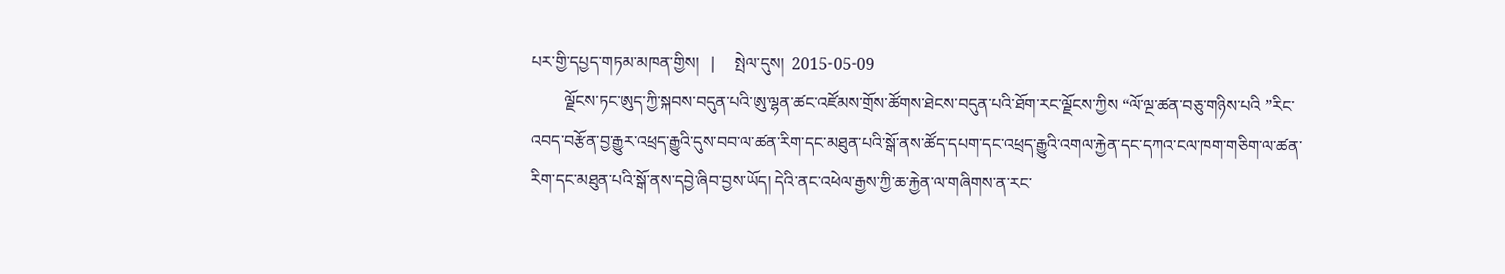པར་གྱི་དཔྱད་གཏམ་མཁན་གྱིས།   |     སྤེལ་དུས།  2015-05-09
        ལྗོངས་ཏང་ཨུད་ཀྱི་སྐབས་བདུན་པའི་ཨུ་ལྷན་ཚང་འཛོམས་གྲོས་ཚོགས་ཐེངས་བདུན་པའི་ཐོག་རང་ལྗོངས་ཀྱིས “ལོ་ལྔ་ཚན་བཅུ་གཉིས་པའི ”རིང་འབད་བརྩོན་བྱ་རྒྱུར་འཕྲད་རྒྱུའི་དུས་བབ་ལ་ཚན་རིག་དང་མཐུན་པའི་སྒོ་ནས་ཚོད་དཔག་དང་འཕྲད་རྒྱུའི་འགལ་རྐྱེན་དང་དཀའ་ངལ་ཁག་གཅིག་ལ་ཚན་རིག་དང་མཐུན་པའི་སྒོ་ནས་དབྱེ་ཞིབ་བྱས་ཡོད། དེའི་ནང་འཕེལ་རྒྱས་ཀྱི་ཆ་རྐྱེན་ལ་གཞིགས་ན་རང་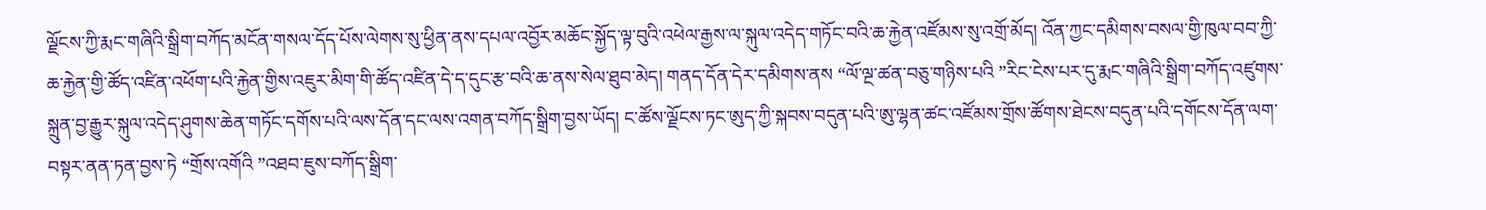ལྗོངས་ཀྱི་རྨང་གཞིའི་སྒྲིག་བཀོད་མངོན་གསལ་དོད་པོས་ལེགས་སུ་ཕྱིན་ནས་དཔལ་འབྱོར་མཆོང་སྐྱོད་ལྟ་བུའི་འཕེལ་རྒྱས་ལ་སྐུལ་འདེད་གཏོང་བའི་ཆ་རྐྱེན་འཛོམས་སུ་འགྲོ་མོད། འོན་ཀྱང་དམིགས་བསལ་གྱི་ཁུལ་བབ་ཀྱི་ཆ་རྐྱེན་གྱི་ཚོད་འཛིན་འཕོག་པའི་རྐྱེན་གྱིས་འཇུར་མིག་གི་ཚོད་འཛིན་དེ་ད་དུང་རྩ་བའི་ཆ་ནས་སེལ་ཐུབ་མེད། གནད་དོན་དེར་དམིགས་ནས “ལོ་ལྔ་ཚན་བཅུ་གཉིས་པའི ”རིང་ངེས་པར་དུ་རྨང་གཞིའི་སྒྲིག་བཀོད་འཛུགས་སྐྲུན་བྱ་རྒྱུར་སྐུལ་འདེད་ཤུགས་ཆེན་གཏོང་དགོས་པའི་ལས་དོན་དང་ལས་འགན་བཀོད་སྒྲིག་བྱས་ཡོད། ང་ཚོས་ལྗོངས་ཏང་ཨུད་ཀྱི་སྐབས་བདུན་པའི་ཨུ་ལྷན་ཚང་འཛོམས་གྲོས་ཚོགས་ཐེངས་བདུན་པའི་དགོངས་དོན་ལག་བསྟར་ནན་ཏན་བྱས་ཏེ “གྲོས་འགོའི ”འཐབ་ཇུས་བཀོད་སྒྲིག་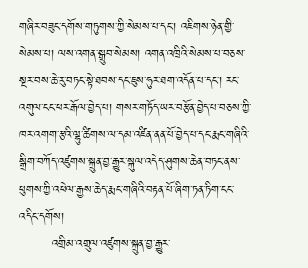གཞིར་བཟུང་དགོས་གཏུགས་ཀྱི་སེམས་པ་དང་། འཇིགས་ཉེན་གྱི་སེམས་པ། ལས་འགན་སྒྲུབ་སེམས། འགན་འཁྲིའི་སེམས་པ་བཅས་སྔར་བས་ཆེ་རུ་བཏང་སྟེ་ཐབས་དང་ཇུས་ཧུར་ཐག་འདོན་པ་དང་། རང་འགུལ་ངང་ཕར་རྒོལ་བྱེད་པ། གསར་གཏོད་ཡར་བརྩོན་བྱེད་པ་བཅས་ཀྱི་ཁར་འགག་རྩའི་ལྷུ་ཚིགས་ལ་དམ་འཛིན་ནན་པོ་བྱེད་པ་དང་རྨང་གཞིའི་སྒྲིག་བཀོད་འཛུགས་སྐྲུན་བྱ་རྒྱུར་སྐུལ་འདེད་ཤུགས་ཆེན་བཏང་ནས་ཕུགས་ཀྱི་འཕེལ་རྒྱས་ཆེད་རྨང་གཞིའི་བརྟན་པོ་ཞིག་ཏན་ཏིག་ངང་འདིང་དགོས།
        འགྲིམ་འགྲུལ་འཛུགས་སྐྲུན་བྱ་རྒྱུར་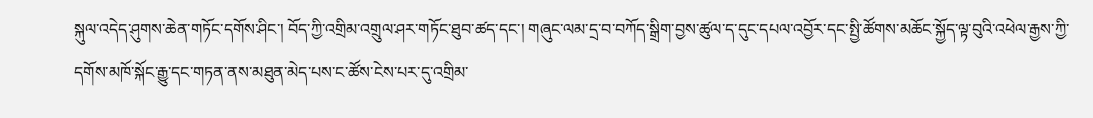སྐུལ་འདེད་ཤུགས་ཆེན་གཏོང་དགོས་ཤིང་། བོད་ཀྱི་འགྲིམ་འགྲུལ་ཤར་གཏོང་ཐུབ་ཚད་དང་། གཞུང་ལམ་དྲ་བ་བཀོད་སྒྲིག་བྱས་ཚུལ་ད་དུང་དཔལ་འབྱོར་དང་སྤྱི་ཚོགས་མཆོང་སྐྱོད་ལྟ་བུའི་འཕེལ་རྒྱས་ཀྱི་དགོས་མཁོ་སྐོང་རྒྱུ་དང་གཏན་ནས་མཐུན་མེད་པས་ང་ཚོས་ངེས་པར་དུ་འགྲིམ་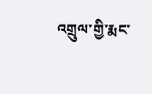འགྲུལ་གྱི་རྨང་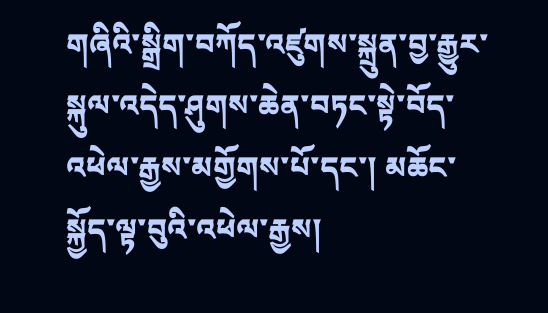གཞིའི་སྒྲིག་བཀོད་འཛུགས་སྐྲུན་བྱ་རྒྱུར་སྐུལ་འདེད་ཤུགས་ཆེན་བཏང་སྟེ་བོད་འཕེལ་རྒྱས་མགྱོགས་པོ་དང་། མཆོང་སྐྱོད་ལྟ་བུའི་འཕེལ་རྒྱས།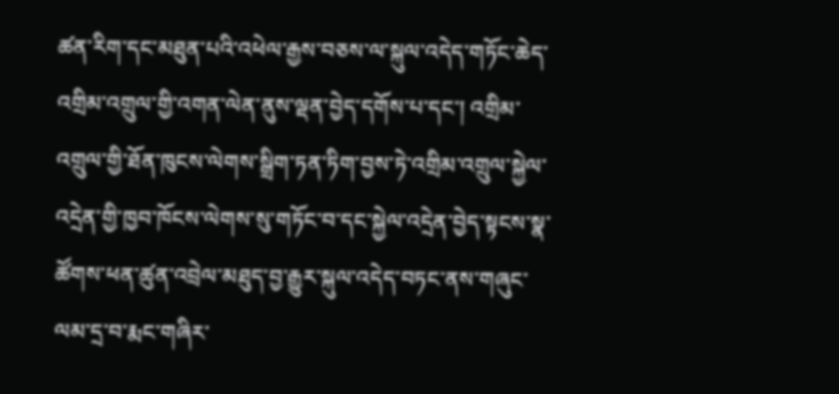ཚན་རིག་དང་མཐུན་པའི་འཕེལ་རྒྱས་བཅས་ལ་སྐུལ་འདེད་གཏོང་ཆེད་འགྲིམ་འགྲུལ་གྱི་འགན་ལེན་ནུས་ལྡན་བྱེད་དགོས་པ་དང་། འགྲིམ་འགྲུལ་གྱི་ཐོན་ཁུངས་ལེགས་སྒྲིག་ཏན་ཏིག་བྱས་ཏེ་འགྲིམ་འགྲུལ་སྐྱེལ་འདྲེན་གྱི་ཁྱབ་ཁོངས་ལེགས་སུ་གཏོང་བ་དང་སྐྱེལ་འདྲེན་བྱེད་སྟངས་སྣ་ཚོགས་ཕན་ཚུན་འབྲེལ་མཐུད་བྱ་རྒྱུར་སྐུལ་འདེད་བཏང་ནས་གཞུང་ལམ་དྲ་བ་རྨང་གཞིར་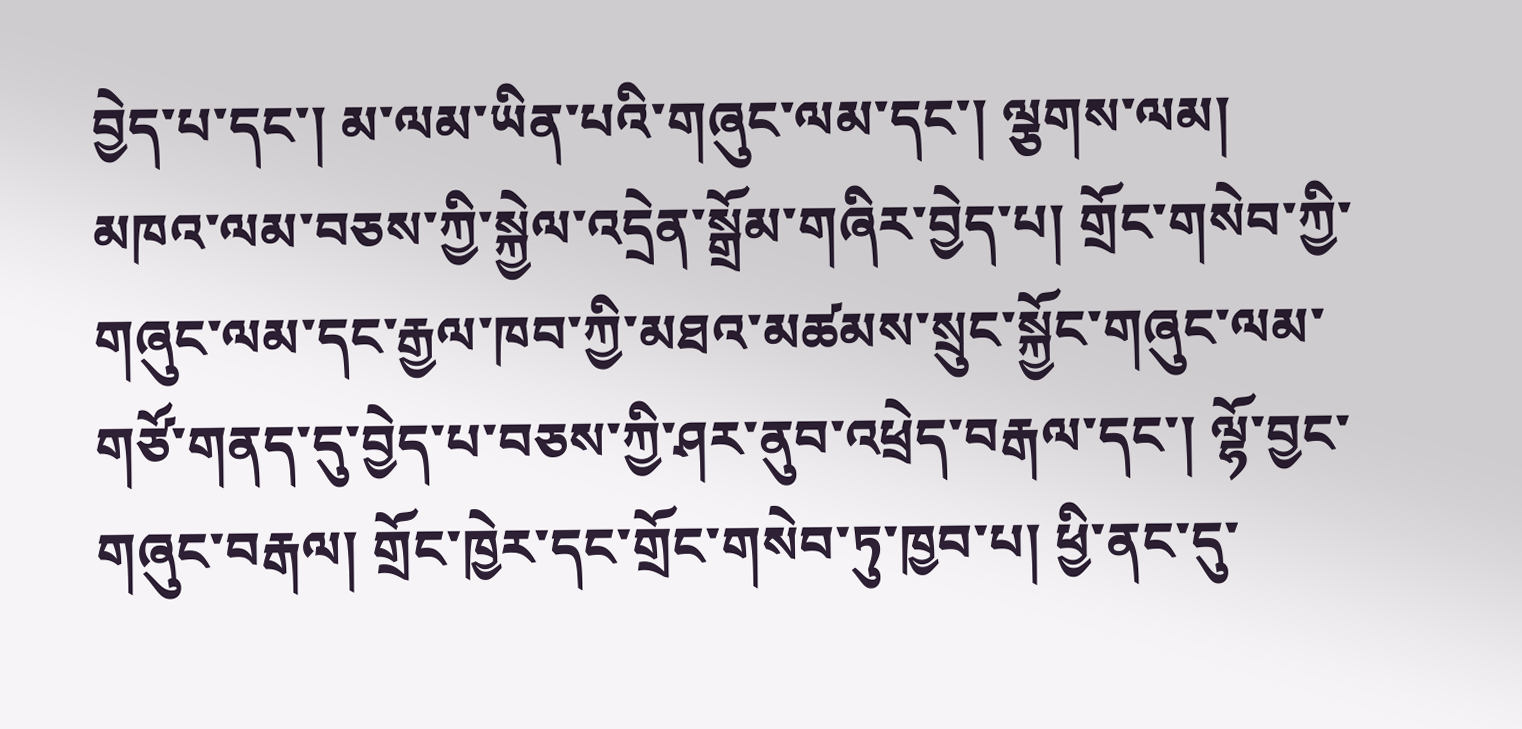བྱེད་པ་དང་། མ་ལམ་ཡིན་པའི་གཞུང་ལམ་དང་། ལྕགས་ལམ། མཁའ་ལམ་བཅས་ཀྱི་སྐྱེལ་འདྲེན་སྒྲོམ་གཞིར་བྱེད་པ། གྲོང་གསེབ་ཀྱི་གཞུང་ལམ་དང་རྒྱལ་ཁབ་ཀྱི་མཐའ་མཚམས་སྲུང་སྐྱོང་གཞུང་ལམ་གཙོ་གནད་དུ་བྱེད་པ་བཅས་ཀྱི་ཤར་ནུབ་འཕྲེད་བརྒལ་དང་། ལྷོ་བྱང་གཞུང་བརྒལ། གྲོང་ཁྱེར་དང་གྲོང་གསེབ་ཏུ་ཁྱབ་པ། ཕྱི་ནང་དུ་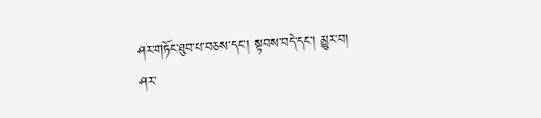ཤར་གཏོང་ཐུབ་པ་བཅས་དང་། སྟབས་བདེ་དང་། མྱུར་བ། ཤར་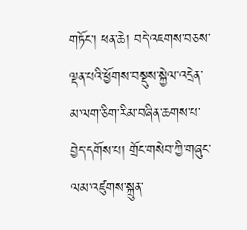གཏོང་། ཕན་ཆེ། བདེ་འཇགས་བཅས་ལྡན་པའི་ཕྱོགས་བསྡུས་སྐྱེལ་འདྲེན་མ་ལག་ཅིག་རིམ་བཞིན་ཆགས་པ་བྱེད་དགོས་པ། གྲོང་གསེབ་ཀྱི་གཞུང་ལམ་འཛུགས་སྐྲུན་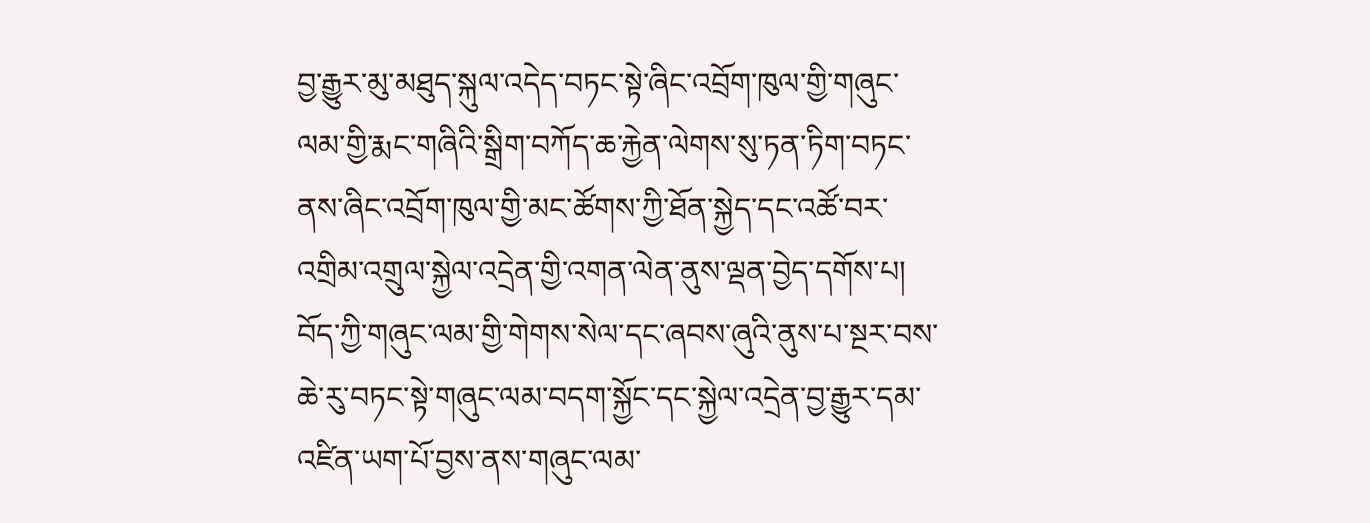བྱ་རྒྱུར་མུ་མཐུད་སྐུལ་འདེད་བཏང་སྟེ་ཞིང་འབྲོག་ཁུལ་གྱི་གཞུང་ལམ་གྱི་རྨང་གཞིའི་སྒྲིག་བཀོད་ཆ་རྐྱེན་ལེགས་སུ་ཏན་ཏིག་བཏང་ནས་ཞིང་འབྲོག་ཁུལ་གྱི་མང་ཚོགས་ཀྱི་ཐོན་སྐྱེད་དང་འཚོ་བར་འགྲིམ་འགྲུལ་སྐྱེལ་འདྲེན་གྱི་འགན་ལེན་ནུས་ལྡན་བྱེད་དགོས་པ། བོད་ཀྱི་གཞུང་ལམ་གྱི་གེགས་སེལ་དང་ཞབས་ཞུའི་ནུས་པ་སྔར་བས་ཆེ་རུ་བཏང་སྟེ་གཞུང་ལམ་བདག་སྐྱོང་དང་སྐྱེལ་འདྲེན་བྱ་རྒྱུར་དམ་འཛིན་ཡག་པོ་བྱས་ནས་གཞུང་ལམ་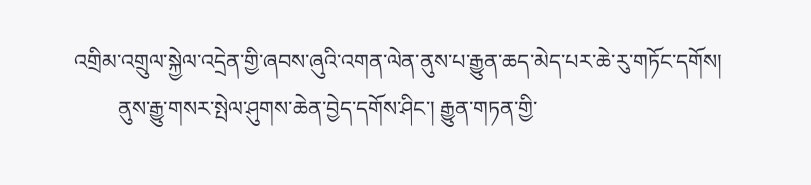འགྲིམ་འགྲུལ་སྐྱེལ་འདྲེན་གྱི་ཞབས་ཞུའི་འགན་ལེན་ནུས་པ་རྒྱུན་ཆད་མེད་པར་ཆེ་རུ་གཏོང་དགོས།
        ནུས་རྒྱུ་གསར་སྤེལ་ཤུགས་ཆེན་བྱེད་དགོས་ཤིང་། རྒྱུན་གཏན་གྱི་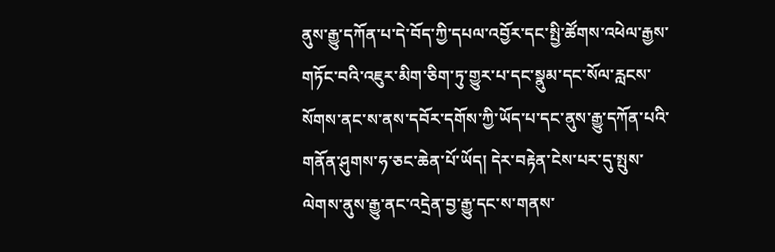ནུས་རྒྱུ་དཀོན་པ་དེ་བོད་ཀྱི་དཔལ་འབྱོར་དང་སྤྱི་ཚོགས་འཕེལ་རྒྱས་གཏོང་བའི་འཇུར་མིག་ཅིག་ཏུ་གྱུར་པ་དང་སྣུམ་དང་སོལ་རླངས་སོགས་ནང་ས་ནས་དབོར་དགོས་ཀྱི་ཡོད་པ་དང་ནུས་རྒྱུ་དཀོན་པའི་གནོན་ཤུགས་ཧ་ཅང་ཆེན་པོ་ཡོད། དེར་བརྟེན་ངེས་པར་དུ་སྤུས་ལེགས་ནུས་རྒྱུ་ནང་འདྲེན་བྱ་རྒྱུ་དང་ས་གནས་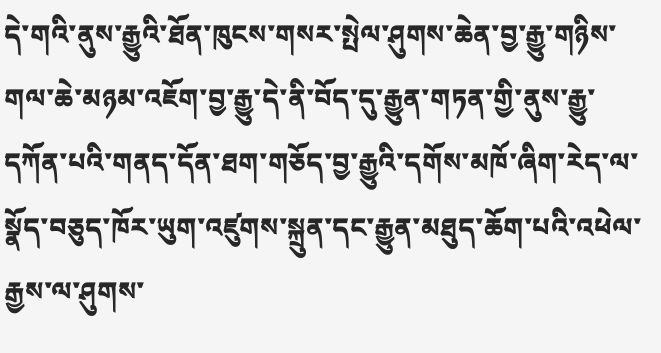དེ་གའི་ནུས་རྒྱུའི་ཐོན་ཁུངས་གསར་སྤེལ་ཤུགས་ཆེན་བྱ་རྒྱུ་གཉིས་གལ་ཆེ་མཉམ་འཇོག་བྱ་རྒྱུ་དེ་ནི་བོད་དུ་རྒྱུན་གཏན་གྱི་ནུས་རྒྱུ་དཀོན་པའི་གནད་དོན་ཐག་གཅོད་བྱ་རྒྱུའི་དགོས་མཁོ་ཞིག་རེད་ལ་སྣོད་བཅུད་ཁོར་ཡུག་འཛུགས་སྐྲུན་དང་རྒྱུན་མཐུད་ཆོག་པའི་འཕེལ་རྒྱས་ལ་ཤུགས་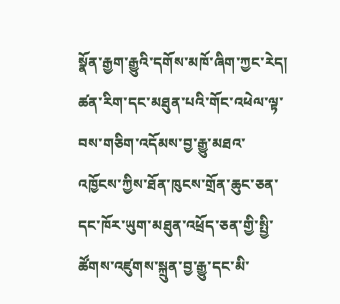སྣོན་རྒྱག་རྒྱུའི་དགོས་མཁོ་ཞིག་ཀྱང་རེད། ཚན་རིག་དང་མཐུན་པའི་གོང་འཕེལ་ལྟ་བས་གཅིག་འདོམས་བྱ་རྒྱུ་མཐའ་འཁྱོངས་ཀྱིས་ཐོན་ཁུངས་གྲོན་ཆུང་ཅན་དང་ཁོར་ཡུག་མཐུན་འཕྲོད་ཅན་གྱི་སྤྱི་ཚོགས་འཛུགས་སྐྲུན་བྱ་རྒྱུ་དང་མི་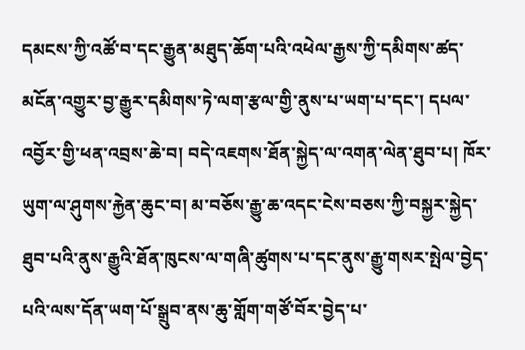དམངས་ཀྱི་འཚོ་བ་དང་རྒྱུན་མཐུད་ཆོག་པའི་འཕེལ་རྒྱས་ཀྱི་དམིགས་ཚད་མངོན་འགྱུར་བྱ་རྒྱུར་དམིགས་ཏེ་ལག་རྩལ་གྱི་ནུས་པ་ཡག་པ་དང་། དཔལ་འབྱོར་གྱི་ཕན་འབྲས་ཆེ་བ། བདེ་འཇགས་ཐོན་སྐྱེད་ལ་འགན་ལེན་ཐུབ་པ། ཁོར་ཡུག་ལ་ཤུགས་རྐྱེན་ཆུང་བ། མ་བཅོས་རྒྱུ་ཆ་འདང་ངེས་བཅས་ཀྱི་བསྐྱར་སྐྱེད་ཐུབ་པའི་ནུས་རྒྱུའི་ཐོན་ཁུངས་ལ་གཞི་ཚུགས་པ་དང་ནུས་རྒྱུ་གསར་སྤེལ་བྱེད་པའི་ལས་དོན་ཡག་པོ་སྒྲུབ་ནས་ཆུ་གློག་གཙོ་བོར་བྱེད་པ་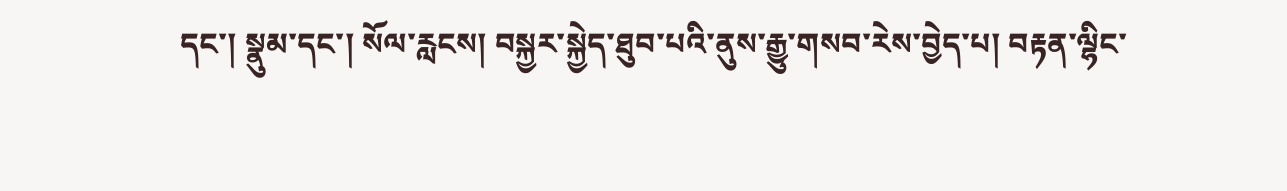དང་། སྣུམ་དང་། སོལ་རླངས། བསྐྱར་སྐྱེད་ཐུབ་པའི་ནུས་རྒྱུ་གསབ་རེས་བྱེད་པ། བརྟན་ལྷིང་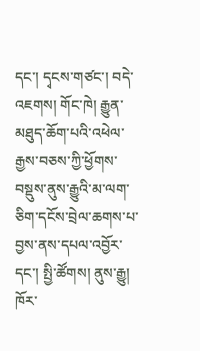དང་། དྭངས་གཙང་། བདེ་འཇགས། གོང་ཁེ། རྒྱུན་མཐུད་ཆོག་པའི་འཕེལ་རྒྱས་བཅས་ཀྱི་ཕྱོགས་བསྡུས་ནུས་རྒྱུའི་མ་ལག་ཅིག་དངོས་བྲེལ་ཆགས་པ་བྱས་ནས་དཔལ་འབྱོར་དང་། སྤྱི་ཚོགས། ནུས་རྒྱུ། ཁོར་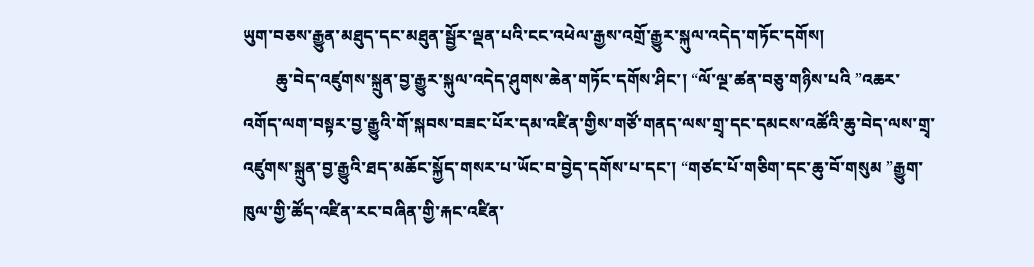ཡུག་བཅས་རྒྱུན་མཐུད་དང་མཐུན་སྦྱོར་ལྡན་པའི་ངང་འཕེལ་རྒྱས་འགྲོ་རྒྱུར་སྐུལ་འདེད་གཏོང་དགོས།
        ཆུ་བེད་འཛུགས་སྐྲུན་བྱ་རྒྱུར་སྐུལ་འདེད་ཤུགས་ཆེན་གཏོང་དགོས་ཤིང་། “ལོ་ལྔ་ཚན་བཅུ་གཉིས་པའི ”འཆར་འགོད་ལག་བསྟར་བྱ་རྒྱུའི་གོ་སྐབས་བཟང་པོར་དམ་འཛིན་གྱིས་གཙོ་གནད་ལས་གྲྭ་དང་དམངས་འཚོའི་ཆུ་བེད་ལས་གྲྭ་འཛུགས་སྐྲུན་བྱ་རྒྱུའི་ཐད་མཆོང་སྐྱོད་གསར་པ་ཡོང་བ་བྱེད་དགོས་པ་དང་། “གཙང་པོ་གཅིག་དང་ཆུ་བོ་གསུམ ”རྒྱུག་ཁུལ་གྱི་ཚོད་འཛིན་རང་བཞིན་གྱི་རྐང་འཛིན་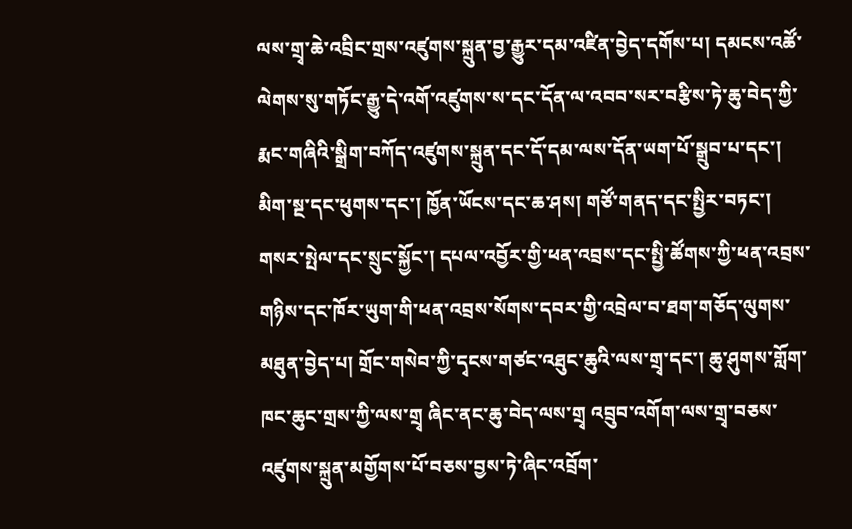ལས་གྲྭ་ཆེ་འབྲིང་གྲས་འཛུགས་སྐྲུན་བྱ་རྒྱུར་དམ་འཛིན་བྱེད་དགོས་པ། དམངས་འཚོ་ལེགས་སུ་གཏོང་རྒྱུ་དེ་འགོ་འཛུགས་ས་དང་དོན་ལ་འབབ་སར་བརྩིས་ཏེ་ཆུ་བེད་ཀྱི་རྨང་གཞིའི་སྒྲིག་བཀོད་འཛུགས་སྐྲུན་དང་དོ་དམ་ལས་དོན་ཡག་པོ་སྒྲུབ་པ་དང་། མིག་སྔ་དང་ཕུགས་དང་། ཁྱོན་ཡོངས་དང་ཆ་ཤས། གཙོ་གནད་དང་སྤྱིར་བཏང་། གསར་སྤེལ་དང་སྲུང་སྐྱོང་། དཔལ་འབྱོར་གྱི་ཕན་འབྲས་དང་སྤྱི་ཚོགས་ཀྱི་ཕན་འབྲས་གཉིས་དང་ཁོར་ཡུག་གི་ཕན་འབྲས་སོགས་དབར་གྱི་འབྲེལ་བ་ཐག་གཅོད་ལུགས་མཐུན་བྱེད་པ། གྲོང་གསེབ་ཀྱི་དྭངས་གཙང་འཐུང་ཆུའི་ལས་གྲྭ་དང་། ཆུ་ཤུགས་གློག་ཁང་ཆུང་གྲས་ཀྱི་ལས་གྲྭ ཞིང་ནང་ཆུ་བེད་ལས་གྲྭ འབྲུབ་འགོག་ལས་གྲྭ་བཅས་འཛུགས་སྐྲུན་མགྱོགས་པོ་བཅས་བྱས་ཏེ་ཞིང་འབྲོག་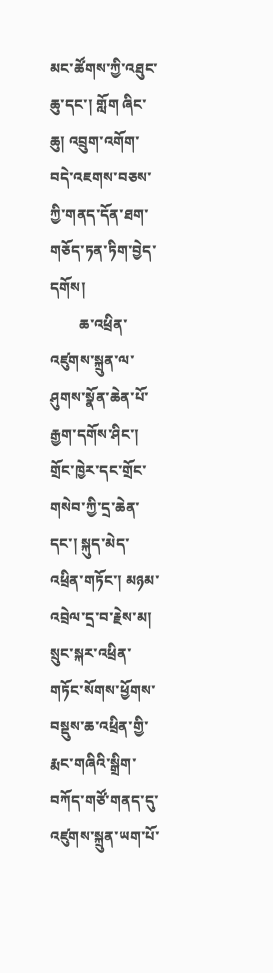མང་ཚོགས་ཀྱི་འཐུང་ཆུ་དང་། གློག ཞིང་ཆུ། འབྲུག་འགོག་བདེ་འཇགས་བཅས་ཀྱི་གནད་དོན་ཐག་གཅོད་ཏན་ཏིག་བྱེད་དགོས།
        ཆ་འཕྲིན་འཛུགས་སྐྲུན་ལ་ཤུགས་སྣོན་ཆེན་པོ་རྒྱག་དགོས་ཤིང་། གྲོང་ཁྱེར་དང་གྲོང་གསེབ་ཀྱི་དྲ་ཆེན་དང་། སྐུད་མེད་འཕྲིན་གཏོང་། མཉམ་འབྲེལ་དྲ་བ་རྗེས་མ། སྲུང་སྐར་འཕྲིན་གཏོང་སོགས་ཕྱོགས་བསྡུས་ཆ་འཕྲིན་གྱི་རྨང་གཞིའི་སྒྲིག་བཀོད་གཙོ་གནད་དུ་འཛུགས་སྐྲུན་ཡག་པོ་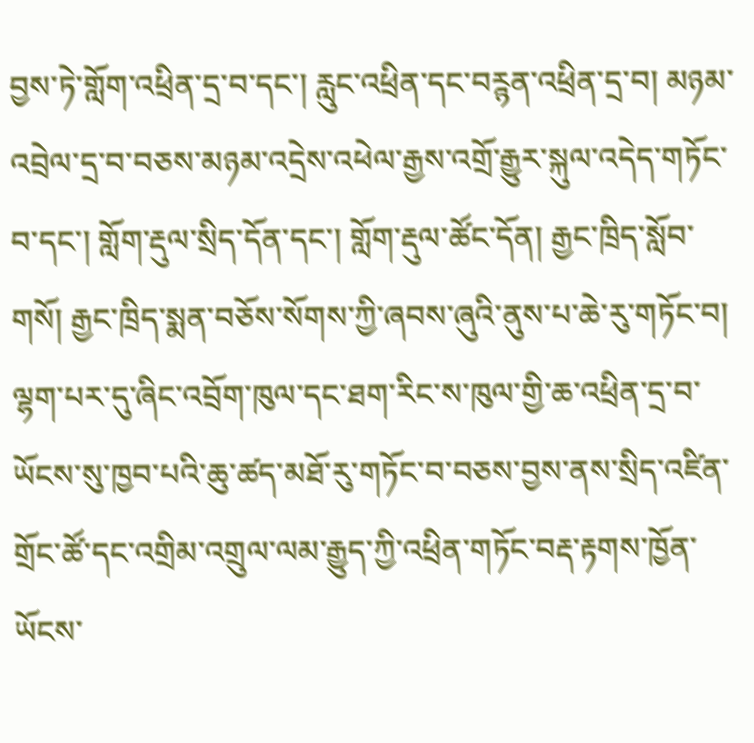བྱས་ཏེ་གློག་འཕྲིན་དྲ་བ་དང་། རླུང་འཕྲིན་དང་བཪྙན་འཕྲིན་དྲ་བ། མཉམ་འབྲེལ་དྲ་བ་བཅས་མཉམ་འདྲེས་འཕེལ་རྒྱས་འགྲོ་རྒྱུར་སྐུལ་འདེད་གཏོང་བ་དང་། གློག་རྡུལ་སྲིད་དོན་དང་། གློག་རྡུལ་ཚོང་དོན། རྒྱང་ཁྲིད་སློབ་གསོ། རྒྱང་ཁྲིད་སྨན་བཅོས་སོགས་ཀྱི་ཞབས་ཞུའི་ནུས་པ་ཆེ་རུ་གཏོང་བ། ལྷག་པར་དུ་ཞིང་འབྲོག་ཁུལ་དང་ཐག་རིང་ས་ཁུལ་གྱི་ཆ་འཕྲིན་དྲ་བ་ཡོངས་སུ་ཁྱབ་པའི་ཆུ་ཚད་མཐོ་རུ་གཏོང་བ་བཅས་བྱས་ནས་སྲིད་འཛིན་གྲོང་ཚོ་དང་འགྲིམ་འགྲུལ་ལམ་རྒྱུད་ཀྱི་འཕྲིན་གཏོང་བརྡ་རྟགས་ཁྱོན་ཡོངས་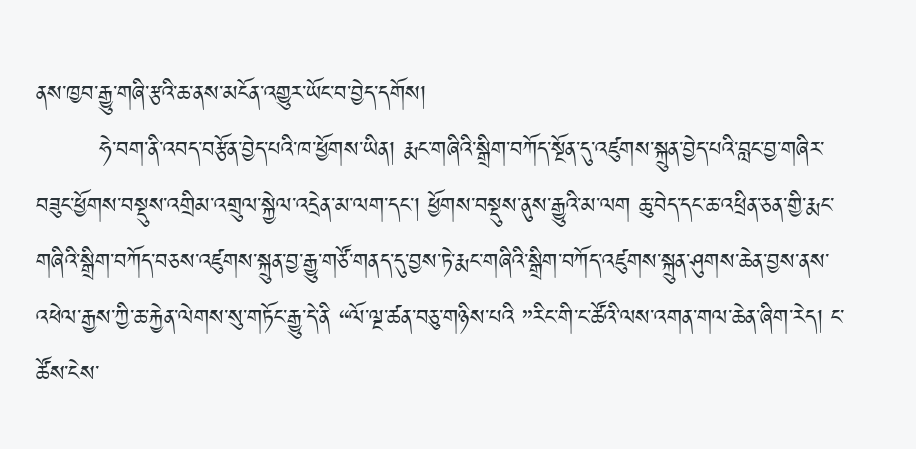ནས་ཁྱབ་རྒྱུ་གཞི་རྩའི་ཆ་ནས་མངོན་འགྱུར་ཡོང་བ་བྱེད་དགོས།
        ཧེ་བག་ནི་འབད་བརྩོན་བྱེད་པའི་ཁ་ཕྱོགས་ཡིན། རྨང་གཞིའི་སྒྲིག་བཀོད་སྔོན་དུ་འཛུགས་སྐྲུན་བྱེད་པའི་བླང་བྱ་གཞིར་བཟུང་ཕྱོགས་བསྡུས་འགྲིམ་འགྲུལ་སྐྱེལ་འདྲེན་མ་ལག་དང་། ཕྱོགས་བསྡུས་ནུས་རྒྱུའི་མ་ལག ཆུ་བེད་དང་ཆ་འཕྲིན་ཅན་གྱི་རྨང་གཞིའི་སྒྲིག་བཀོད་བཅས་འཛུགས་སྐྲུན་བྱ་རྒྱུ་གཙོ་གནད་དུ་བྱས་ཏེ་རྨང་གཞིའི་སྒྲིག་བཀོད་འཛུགས་སྐྲུན་ཤུགས་ཆེན་བྱས་ནས་འཕེལ་རྒྱས་ཀྱི་ཆ་རྐྱེན་ལེགས་སུ་གཏོང་རྒྱུ་དེ་ནི “ལོ་ལྔ་ཚན་བཅུ་གཉིས་པའི ”རིང་གི་ང་ཚོའི་ལས་འགན་གལ་ཆེན་ཞིག་རེད། ང་ཚོས་ངེས་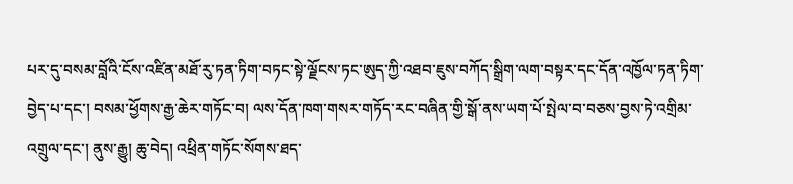པར་དུ་བསམ་བློའི་ངོས་འཛིན་མཐོ་རུ་ཏན་ཏིག་བཏང་སྟེ་ལྗོངས་ཏང་ཨུད་ཀྱི་འཐབ་ཇུས་བཀོད་སྒྲིག་ལག་བསྟར་དང་དོན་འཁྱོལ་ཏན་ཏིག་བྱེད་པ་དང་། བསམ་ཕྱོགས་རྒྱ་ཆེར་གཏོང་བ། ལས་དོན་ཁག་གསར་གཏོད་རང་བཞིན་གྱི་སྒོ་ནས་ཡག་པོ་སྤེལ་བ་བཅས་བྱས་ཏེ་འགྲིམ་འགྲུལ་དང་། ནུས་རྒྱུ། ཆུ་བེད། འཕྲིན་གཏོང་སོགས་ཐད་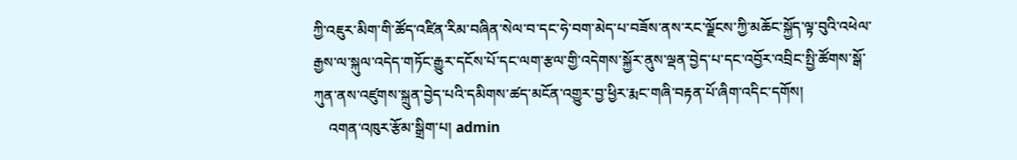ཀྱི་འཇུར་མིག་གི་ཚོད་འཛིན་རིམ་བཞིན་སེལ་བ་དང་ཧེ་བག་མེད་པ་བཟོས་ནས་རང་ལྗོངས་ཀྱི་མཆོང་སྐྱོད་ལྟ་བུའི་འཕེལ་རྒྱས་ལ་སྐུལ་འདེད་གཏོང་རྒྱུར་དངོས་པོ་དང་ལག་རྩལ་གྱི་འདེགས་སྐྱོར་ནུས་ལྡན་བྱེད་པ་དང་འབྱོར་འབྲིང་སྤྱི་ཚོགས་སྒོ་ཀུན་ནས་འཛུགས་སྐྲུན་བྱེད་པའི་དམིགས་ཚད་མངོན་འགྱུར་བྱ་ཕྱིར་རྨང་གཞི་བརྟན་པོ་ཞིག་འདིང་དགོས།
    འགན་འཁུར་རྩོམ་སྒྲིག་པ། admin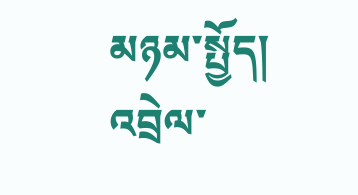མཉམ་སྤྱོད།
འབྲེལ་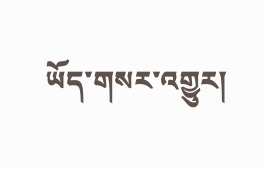ཡོད་གསར་འགྱུར།